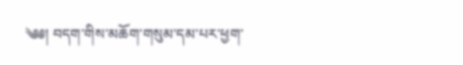༄༅། བདག་གིས་མཆོག་གསུམ་དམ་པར་ཕྱག་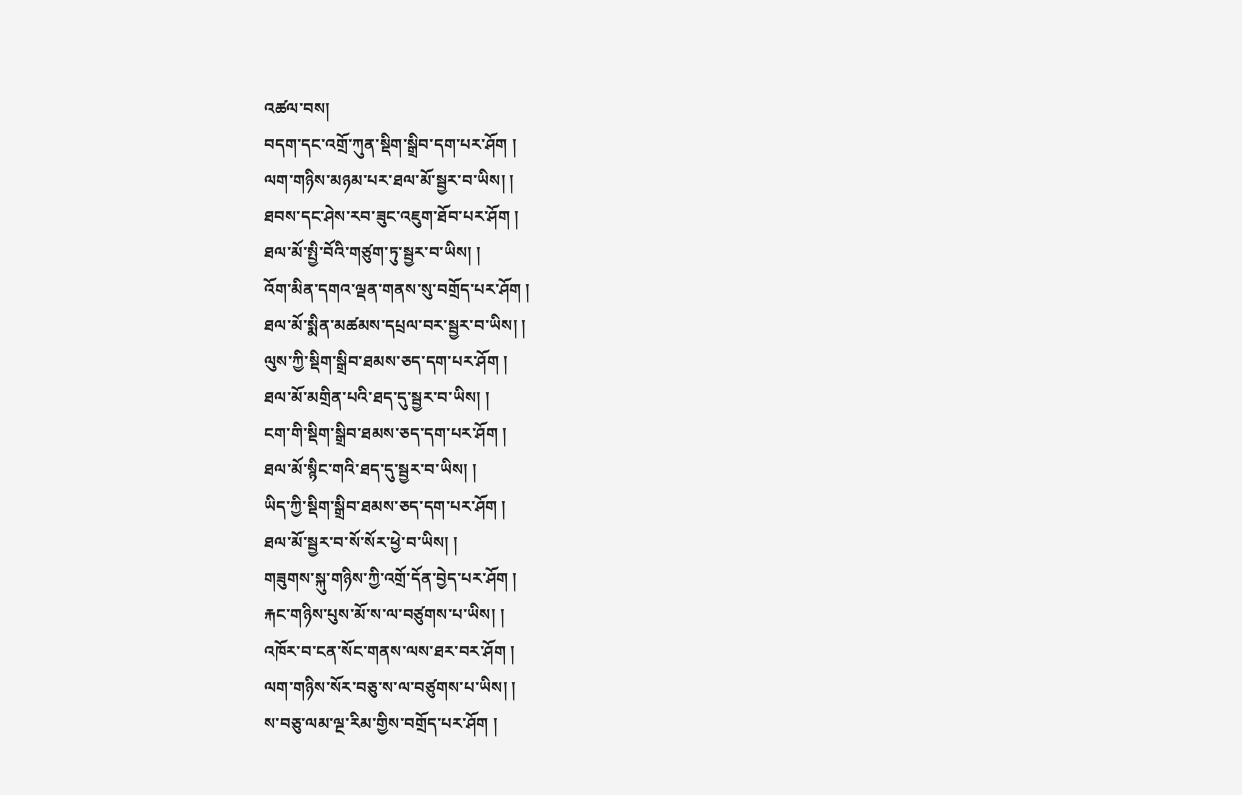འཚལ་བས།
བདག་དང་འགྲོ་ཀུན་སྡིག་སྒྲིབ་དག་པར་ཤོག །
ལག་གཉིས་མཉམ་པར་ཐལ་མོ་སྦྱར་བ་ཡིས། །
ཐབས་དང་ཤེས་རབ་ཟུང་འཇུག་ཐོབ་པར་ཤོག །
ཐལ་མོ་སྤྱི་བོའི་གཙུག་ཏུ་སྦྱར་བ་ཡིས། །
འོག་མིན་དགའ་ལྡན་གནས་སུ་བགྲོད་པར་ཤོག །
ཐལ་མོ་སྨིན་མཚམས་དཔྲལ་བར་སྦྱར་བ་ཡིས། །
ལུས་ཀྱི་སྡིག་སྒྲིབ་ཐམས་ཅད་དག་པར་ཤོག །
ཐལ་མོ་མགྲིན་པའི་ཐད་དུ་སྦྱར་བ་ཡིས། །
ངག་གི་སྡིག་སྒྲིབ་ཐམས་ཅད་དག་པར་ཤོག །
ཐལ་མོ་སྙིང་གའི་ཐད་དུ་སྦྱར་བ་ཡིས། །
ཡིད་ཀྱི་སྡིག་སྒྲིབ་ཐམས་ཅད་དག་པར་ཤོག །
ཐལ་མོ་སྦྱར་བ་སོ་སོར་ཕྱེ་བ་ཡིས། །
གཟུགས་སྐུ་གཉིས་ཀྱི་འགྲོ་དོན་བྱེད་པར་ཤོག །
རྐང་གཉིས་པུས་མོ་ས་ལ་བཙུགས་པ་ཡིས། །
འཁོར་བ་ངན་སོང་གནས་ལས་ཐར་བར་ཤོག །
ལག་གཉིས་སོར་བཅུ་ས་ལ་བཙུགས་པ་ཡིས། །
ས་བཅུ་ལམ་ལྔ་རིམ་གྱིས་བགྲོད་པར་ཤོག །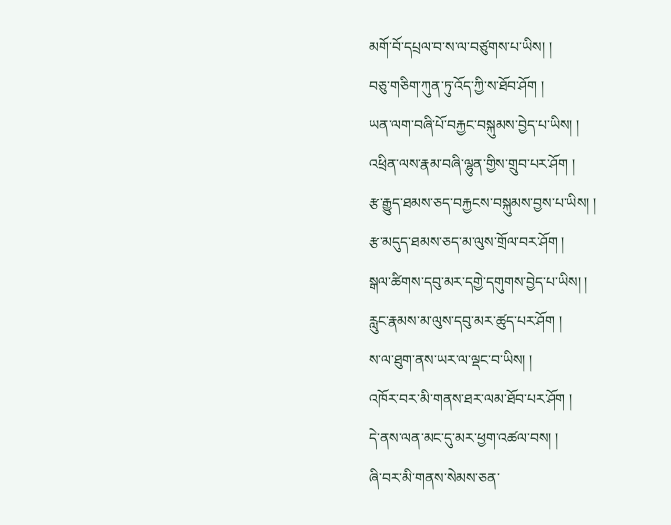མགོ་བོ་དཔྲལ་བ་ས་ལ་བཙུགས་པ་ཡིས། །
བཅུ་གཅིག་ཀུན་ཏུ་འོད་ཀྱི་ས་ཐོབ་ཤོག །
ཡན་ལག་བཞི་པོ་བརྐྱང་བསྐུམས་བྱེད་པ་ཡིས། །
འཕྲིན་ལས་རྣམ་བཞི་ལྷུན་གྱིས་གྲུབ་པར་ཤོག །
རྩ་རྒྱུད་ཐམས་ཅད་བརྐྱངས་བསྐུམས་བྱས་པ་ཡིས། །
རྩ་མདུད་ཐམས་ཅད་མ་ལུས་གྲོལ་བར་ཤོག །
སྒལ་ཚིགས་དབུ་མར་དགྱེ་དགུགས་བྱེད་པ་ཡིས། །
རླུང་རྣམས་མ་ལུས་དབུ་མར་ཚུད་པར་ཤོག །
ས་ལ་ཐུག་ནས་ཡར་ལ་ལྡང་བ་ཡིས། །
འཁོར་བར་མི་གནས་ཐར་ལམ་ཐོབ་པར་ཤོག །
དེ་ནས་ལན་མང་དུ་མར་ཕྱག་འཚལ་བས། །
ཞི་བར་མི་གནས་སེམས་ཅན་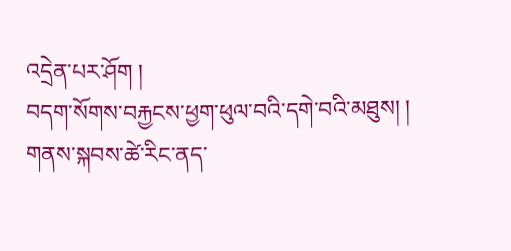འདྲེན་པར་ཤོག །
བདག་སོགས་བརྐྱངས་ཕྱག་ཕུལ་བའི་དགེ་བའི་མཐུས། །
གནས་སྐབས་ཚེ་རིང་ནད་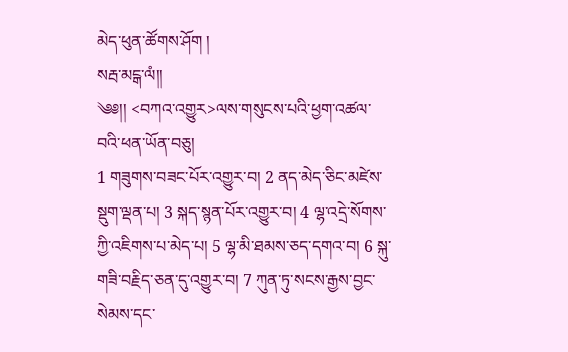མེད་ཕུན་ཚོགས་ཤོག །
སརྦ་མངྒ་ལཾ།།
༄༅།། <བཀའ་འགྱུར>ལས་གསུངས་པའི་ཕྱག་འཚལ་བའི་ཕན་ཡོན་བཅུ།
1 གཟུགས་བཟང་པོར་འགྱུར་བ། 2 ནད་མེད་ཅིང་མཛེས་སྡུག་ལྡན་པ། 3 སྐད་སྙན་པོར་འགྱུར་བ། 4 ལྷ་འདྲེ་སོགས་ཀྱི་འཇིགས་པ་མེད་པ། 5 ལྷ་མི་ཐམས་ཅད་དགའ་བ། 6 སྐུ་གཟི་བརྗིད་ཅན་དུ་འགྱུར་བ། 7 ཀུན་ཏུ་སངས་རྒྱས་བྱང་སེམས་དང་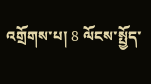འགྲོགས་པ། 8 ལོངས་སྤྱོད་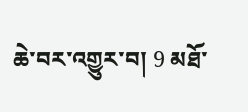ཆེ་བར་འགྱུར་བ། 9 མཐོ་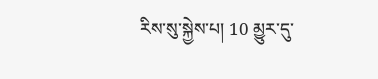རིས་སུ་སྐྱེས་པ། 10 མྱུར་དུ་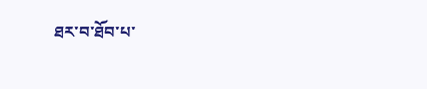ཐར་བ་ཐོབ་པ་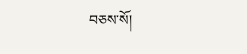བཅས་སོ།